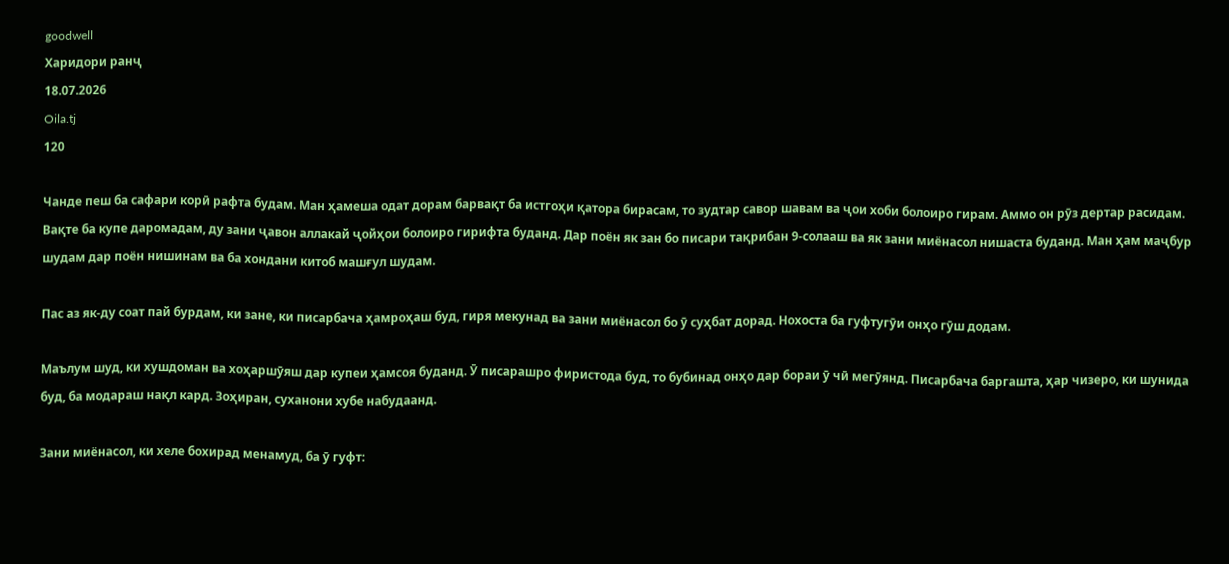goodwell
Харидори ранҷ
18.07.2026
Oila.tj
120

Чанде пеш ба сафари корӣ рафта будам. Ман ҳамеша одат дорам барвақт ба истгоҳи қатора бирасам, то зудтар савор шавам ва ҷои хоби болоиро гирам. Аммо он рӯз дертар расидам. Вақте ба купе даромадам, ду зани ҷавон аллакай ҷойҳои болоиро гирифта буданд. Дар поён як зан бо писари тақрибан 9-солааш ва як зани миёнасол нишаста буданд. Ман ҳам маҷбур шудам дар поён нишинам ва ба хондани китоб машғул шудам.

Пас аз як-ду соат пай бурдам, ки зане, ки писарбача ҳамроҳаш буд, гиря мекунад ва зани миёнасол бо ӯ суҳбат дорад. Нохоста ба гуфтугӯи онҳо гӯш додам.

Маълум шуд, ки хушдоман ва хоҳаршӯяш дар купеи ҳамсоя буданд. Ӯ писарашро фиристода буд, то бубинад онҳо дар бораи ӯ чӣ мегӯянд. Писарбача баргашта, ҳар чизеро, ки шунида буд, ба модараш нақл кард. Зоҳиран, суханони хубе набудаанд.

Зани миёнасол, ки хеле бохирад менамуд, ба ӯ гуфт: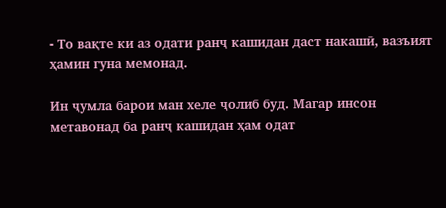- То вақте ки аз одати ранҷ кашидан даст накашӣ, вазъият ҳамин гуна мемонад.

Ин ҷумла барои ман хеле ҷолиб буд. Магар инсон метавонад ба ранҷ кашидан ҳам одат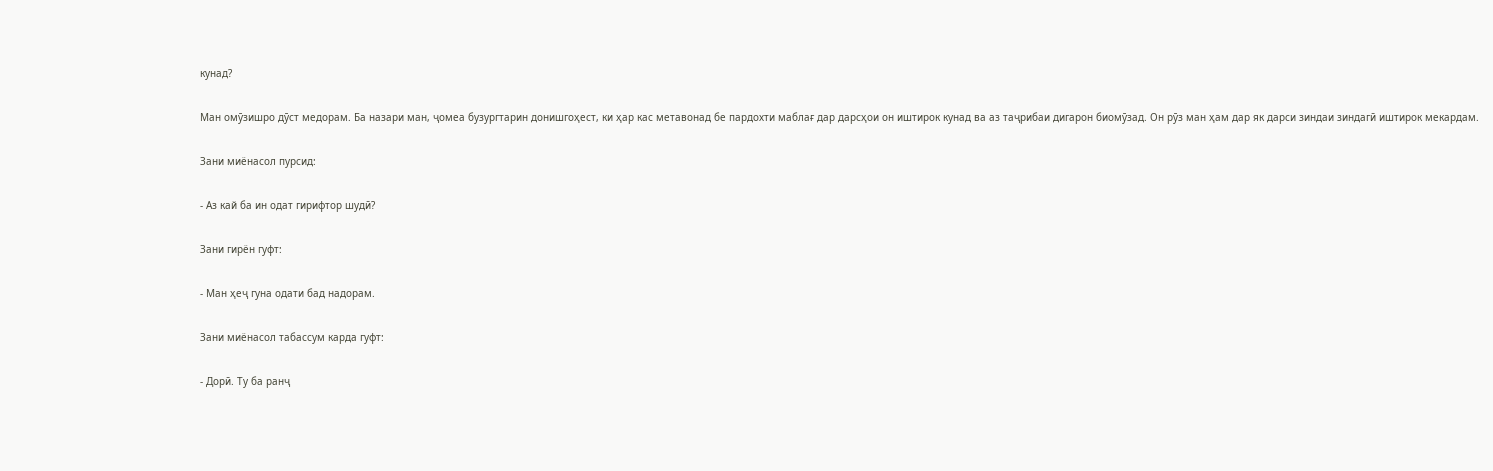кунад?

Ман омӯзишро дӯст медорам. Ба назари ман, ҷомеа бузургтарин донишгоҳест, ки ҳар кас метавонад бе пардохти маблағ дар дарсҳои он иштирок кунад ва аз таҷрибаи дигарон биомӯзад. Он рӯз ман ҳам дар як дарси зиндаи зиндагӣ иштирок мекардам.

Зани миёнасол пурсид:

- Аз кай ба ин одат гирифтор шудӣ?

Зани гирён гуфт:

- Ман ҳеҷ гуна одати бад надорам.

Зани миёнасол табассум карда гуфт:

- Дорӣ. Ту ба ранҷ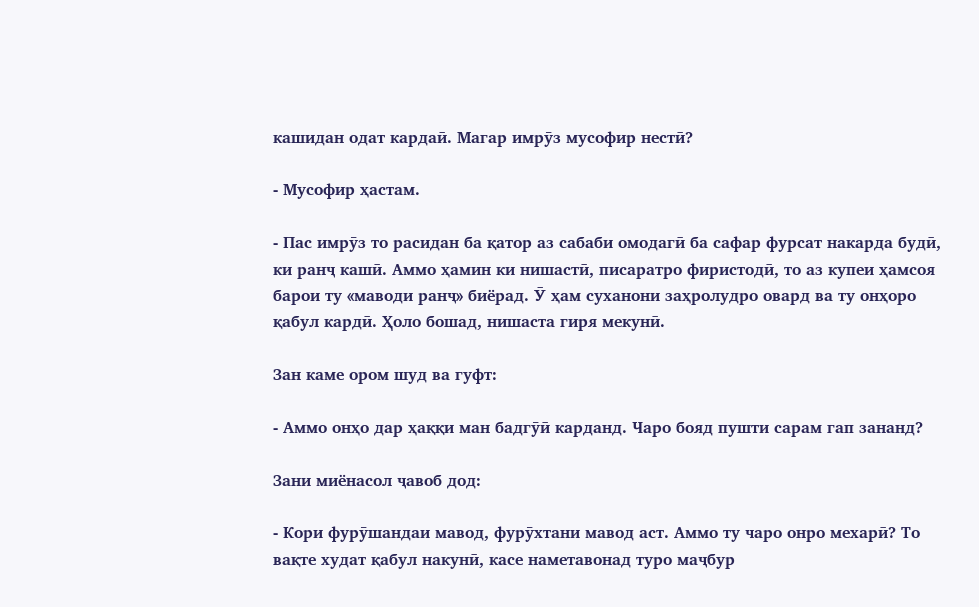кашидан одат кардаӣ. Магар имрӯз мусофир нестӣ?

- Мусофир ҳастам.

- Пас имрӯз то расидан ба қатор аз сабаби омодагӣ ба сафар фурсат накарда будӣ, ки ранҷ кашӣ. Аммо ҳамин ки нишастӣ, писаратро фиристодӣ, то аз купеи ҳамсоя барои ту «маводи ранҷ» биёрад. Ӯ ҳам суханони заҳролудро овард ва ту онҳоро қабул кардӣ. Ҳоло бошад, нишаста гиря мекунӣ.

Зан каме ором шуд ва гуфт:

- Аммо онҳо дар ҳаққи ман бадгӯӣ карданд. Чаро бояд пушти сарам гап зананд?

Зани миёнасол ҷавоб дод:

- Кори фурӯшандаи мавод, фурӯхтани мавод аст. Аммо ту чаро онро мехарӣ? То вақте худат қабул накунӣ, касе наметавонад туро маҷбур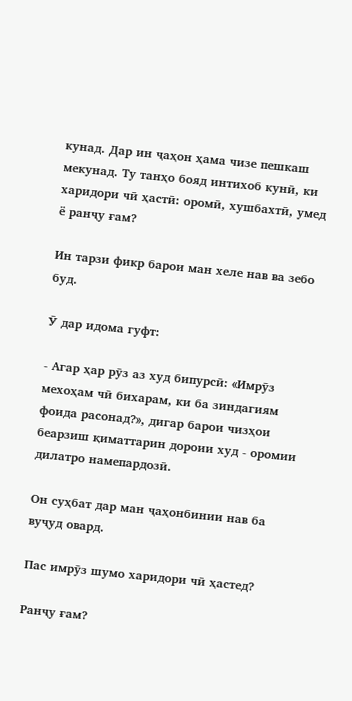кунад. Дар ин ҷаҳон ҳама чизе пешкаш мекунад. Ту танҳо бояд интихоб кунӣ, ки харидори чӣ ҳастӣ: оромӣ, хушбахтӣ, умед ё ранҷу ғам?

Ин тарзи фикр барои ман хеле нав ва зебо буд.

Ӯ дар идома гуфт:

- Агар ҳар рӯз аз худ бипурсӣ: «Имрӯз мехоҳам чӣ бихарам, ки ба зиндагиям фоида расонад?», дигар барои чизҳои беарзиш қиматтарин дороии худ - оромии дилатро намепардозӣ.

Он суҳбат дар ман ҷаҳонбинии нав ба вуҷуд овард.

Пас имрӯз шумо харидори чӣ ҳастед?

Ранҷу ғам?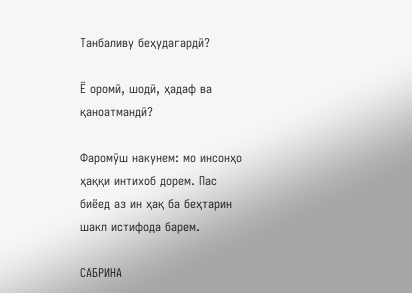Танбаливу беҳудагардӣ?

Ё оромӣ, шодӣ, ҳадаф ва қаноатмандӣ?

Фаромӯш накунем: мо инсонҳо ҳаққи интихоб дорем. Пас биёед аз ин ҳақ ба беҳтарин шакл истифода барем.

САБРИНА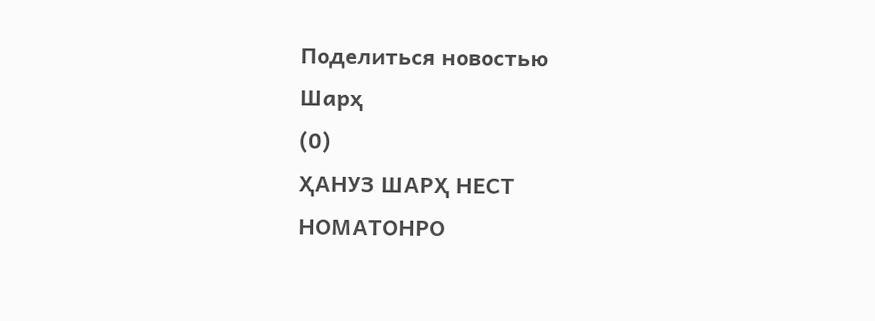Поделиться новостью
Шарҳ
(0)
ҲАНУЗ ШАРҲ НЕСТ
НОМАТОНРО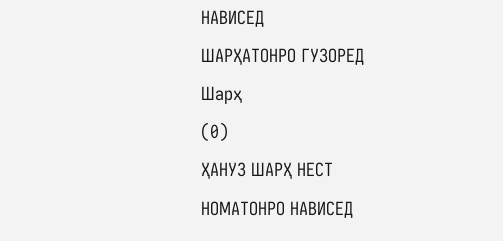НАВИСЕД
ШАРҲАТОНРО ГУЗОРЕД
Шарҳ
(0)
ҲАНУЗ ШАРҲ НЕСТ
НОМАТОНРО НАВИСЕД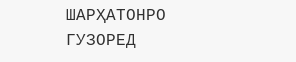ШАРҲАТОНРО ГУЗОРЕД